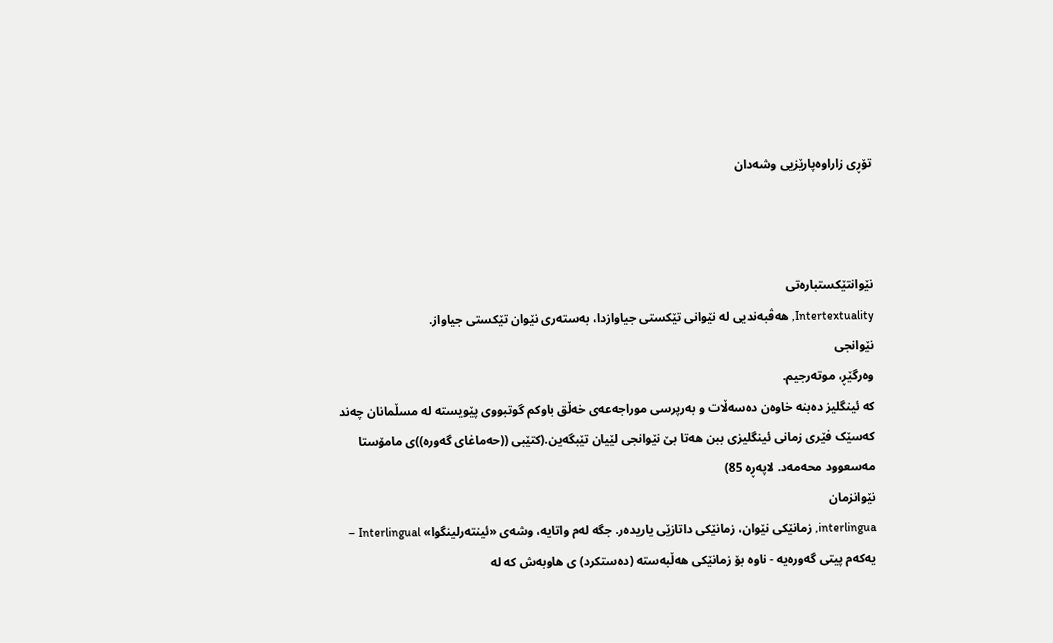تۆڕی زاراوەپارێزیی وشەدان



نێوانتێکستبارەتی
Intertextuality, هەڤبەندیی لە نێوانی تێکستی جیاوازدا، بەستەری نێوان تێکستی جیاواز.
نێوانجی
وەرگێڕ، موتەرجیم.
کە ئینگلیز دەبنە خاوەن دەسەڵات و بەرپرسی موراجەعەی خەڵق باوکم گوتبووی پێویستە لە مسڵمانان چەند کەسێک فێری زمانی ئینگلیزی ببن هەتا بێ نێوانجی لێیان تێبگەین.(کتێبی ((حەماغای گەورە))ی مامۆستا مەسعوود محەمەد. لاپەڕە 85)
نێوانزمان
interlingua, زمانێکی نێوان، زمانێکی داتازێی یاریدەر. جگە لەم واتایە، وشەی «ئینتەرلینگوا» Interlingual – یەکەم پیتی گەورەیە - ناوە بۆ زمانێکی هەڵبەستە (دەستکرد) ی هاوبەش کە لە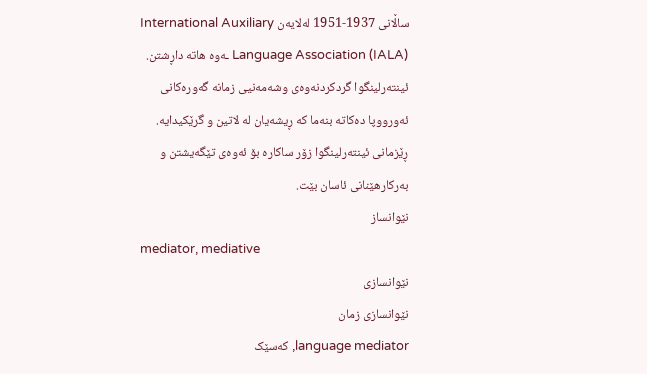ساڵانی 1937-1951 لەلایەن International Auxiliary Language Association (IALA) ـەوە هاتە داڕشتن. ئینتەرلینگوا گردکردنەوەی وشەمەنیی زمانە گەورەکانی ئەورووپا دەکاتە بنەما کە ڕیشەیان لە لاتین و گرێکیدایە. ڕێزمانی ئینتەرلینگوا زۆر ساکارە بۆ ئەوەی تێگەیشتن و بەرکارهێنانی ئاسان بێت.
نێوانساز
mediator, mediative
نێوانسازی
نێوانسازی زمان
language mediator, کەسێک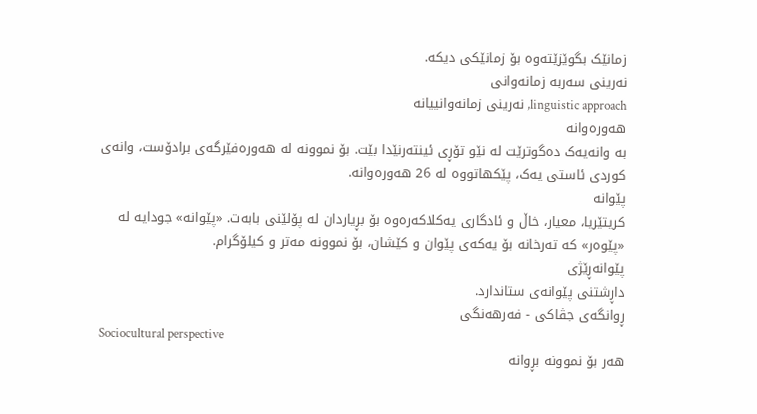زمانێک بگوێزێتەوە بۆ زمانێکی دیکە.
نەرینی سەربە زمانەوانی
linguistic approach, نەرینی زمانەوانییانە
هەورەوانە
بە وانەیەک دەگوترێت لە نێو تۆڕی ئینتەرنێدا بێت. بۆ نموونە لە هەورەفێرگەی برادۆست، وانەی کوردی ئاستی یەک، پێکهاتووە لە 26 هەورەوانە.
پێوانە
کریتێریا، معیار، خاڵ و ئادگاری یەکلاکەرەوە بۆ بڕیاردان لە پۆلێنی بابەت. «پێوانە» جودایە لە «پێوەر» کە تەرخانە بۆ یەکەی پێوان و کێشان، بۆ نموونە مەتر و کیلۆگرام.
پێوانەڕێژی
داڕشتنی پێوانەی ستاندارد.
ڕوانگەی جڤاکی - فەرهەنگی
Sociocultural perspective
هەر بۆ نموونە بڕوانە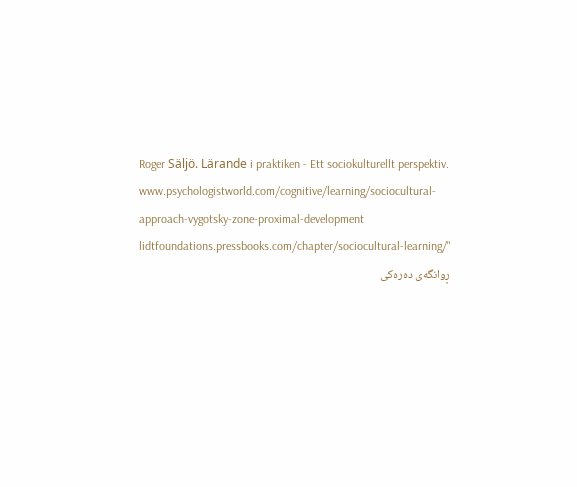Roger Säljö. Lärande i praktiken - Ett sociokulturellt perspektiv.
www.psychologistworld.com/cognitive/learning/sociocultural-approach-vygotsky-zone-proximal-development
lidtfoundations.pressbooks.com/chapter/sociocultural-learning/"
ڕوانگەی دەرەکی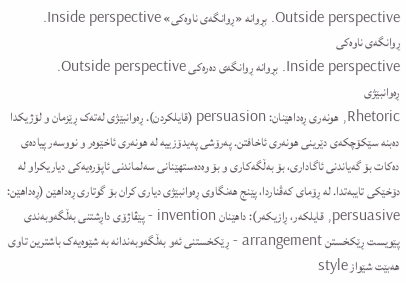Outside perspective. بڕوانە «ڕوانگەی ناوەکی» Inside perspective.
ڕوانگەی ناوەکی
Inside perspective. بڕوانە ڕوانگەی دەرەکی Outside perspective.
ڕەوانبێژی
Rhetoric, هونەری ڕەداهێنان: persuasion (قایلکردن). ڕەوانبێژی لەتەک ڕێزمان و لۆژیکدا دەبنە سێکۆچکەی دێرینی هونەری ئاخافتن. پەرۆشی پەیدۆزییە لە هونەری ئاخێوەر و نووسەر پیادەی دەکات بۆ گەیاندنی ئاگاداری، بۆ بەڵگەکاری و بۆ وەدەستهێنانی سەلماندنی ئاپۆرەیەکی دیاریکراو لە دۆخێکی تایبەتدا. لە ڕۆمای کەڤناردا، پێنج هەنگاوی ڕەوانبێژی دیاری کران بۆ گوتاری ڕەداهێن (ڕەداهێن: persuasive, قایلکەر، ڕازیکەر): داهێنان invention - پێڤاژۆی داڕشتنی بەڵگەوبەندی پێویست ڕێکخستن arrangement - ڕێکخستنی ئەو بەڵگەوبەندانە بە شێوەیەک باشترین تاوی هەبێت شێواز style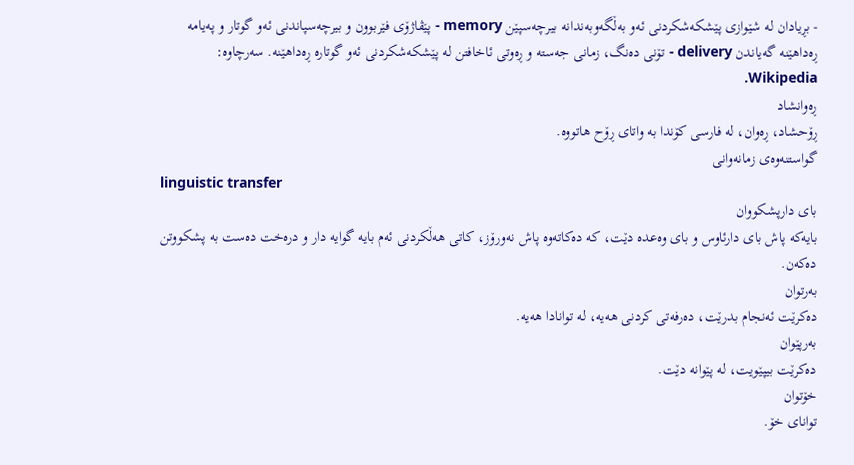- بڕیادان لە شێوازی پێشکەشکردنی ئەو بەڵگەوبەندانە بیرچەسپێن memory - پێڤاژۆی فێربوون و بیرچەسپاندنی ئەو گوتار و پەیامە ڕەداهێنە گەیاندن delivery - تۆنی دەنگ، زمانی جەستە و ڕەوتی ئاخافتن لە پێشکەشکردنی ئەو گوتارە ڕەداهێنە. سەرچاوە: Wikipedia.
ڕەوانشاد
ڕۆحشاد، ڕەوان، لە فارسی کۆندا بە واتای ڕۆح هاتووە.
گواستنەوەی زمانەوانی
linguistic transfer
بای دارپشکووان
بایەکە پاش بای دارئاوس و بای وەعدە دێت، کە دەکاتەوە پاش نەورۆز، کاتی هەڵکردنی ئەم بایە گوایە دار و درەخت دەست بە پشکووتن دەکەن.
بەرتوان
دەکرێت ئەنجام بدرێت، دەرفەتی کردنی هەیە، لە توانادا هەیە.
بەرپێوان
دەکرێت بیپێویت، لە پێوانە دێت.
خۆتوان
توانای خۆ.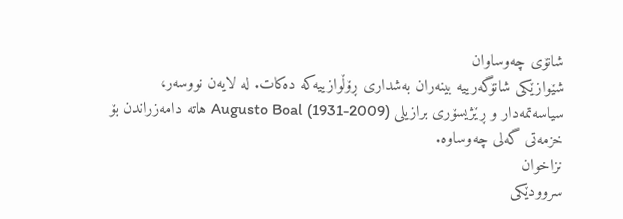شانۆی چەوساوان
شێوازێکی شانۆگەرییە بینەران بەشداری ڕۆڵوازییەکە دەکات. لە لایەن نووسەر، سیاسەتمەدار و ڕێژیسۆری برازیلی Augusto Boal (1931-2009) هاتە دامەزراندن بۆ خزمەتی گەلی چەوساوە.
نزاخوان
سروودێکی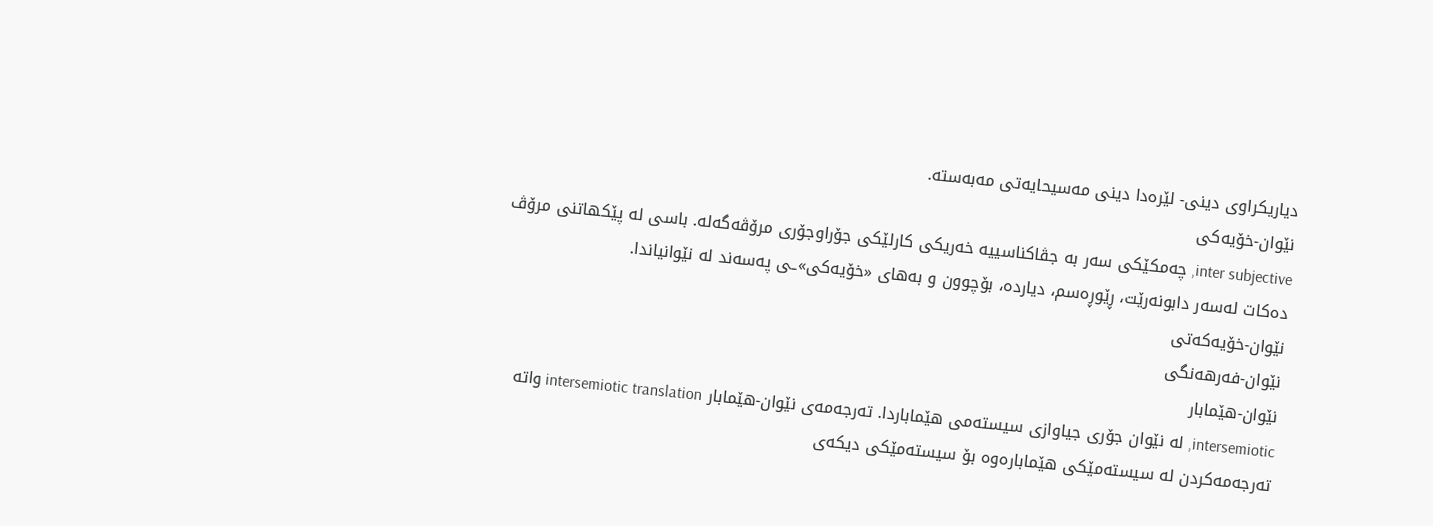دیاریکراوی دینی- لێرەدا دینی مەسیحایەتی مەبەستە.
نێوان-خۆیەکی
inter subjective, چەمکێکی سەر بە جڤاکناسییە خەریکی کارلێکی جۆراوجۆری مرۆڤەگەلە. باسی لە پێکهاتنی مرۆڤ دەکات لەسەر دابونەرێت، ڕێوڕەسم، دیاردە، بۆچوون و بەهای «خۆیەکی»ـی پەسەند لە نێوانیاندا.
نێوان-خۆیەکەتی
نێوان-فەرهەنگی
نێوان-هێمابار
intersemiotic, لە نێوان جۆری جیاوازی سیستەمی هێماباردا. تەرجەمەی نێوان-هێمابار intersemiotic translation واتە تەرجەمەکردن لە سیستەمێکی هێمابارەوە بۆ سیستەمێکی دیکەی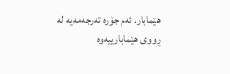هێمابار. ئەم جۆرە تەرجەمەیە لە ڕووی هێمابارییەوە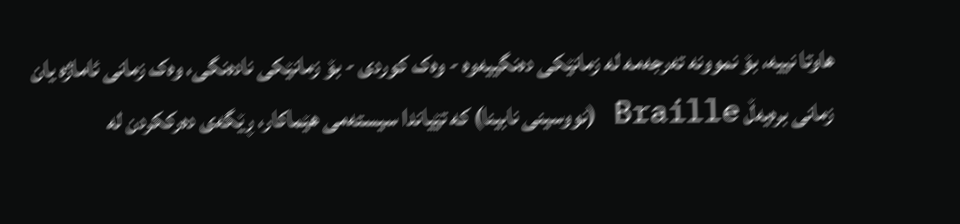هاوتا نییە، بۆ نموونە تەرجەمە لە زمانێکی دەنگییەوە - وەک کوردی - بۆ زمانێکی نادەنگی، وەک زمانی ئاماژە یان زمانی برەیەڵ Braille (نووسینی نابینا) کە تێیاندا سیستەمی هێماکار، ڕێگەی دەرککردن لە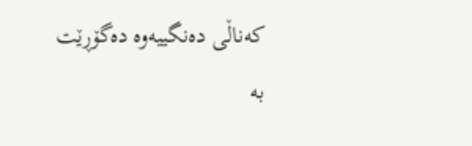کەناڵی دەنگییەوە دەگۆڕێت بە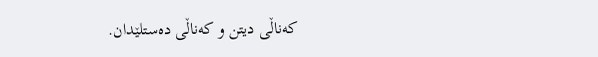کەناڵی دیتن و کەناڵی دەستلێدان.